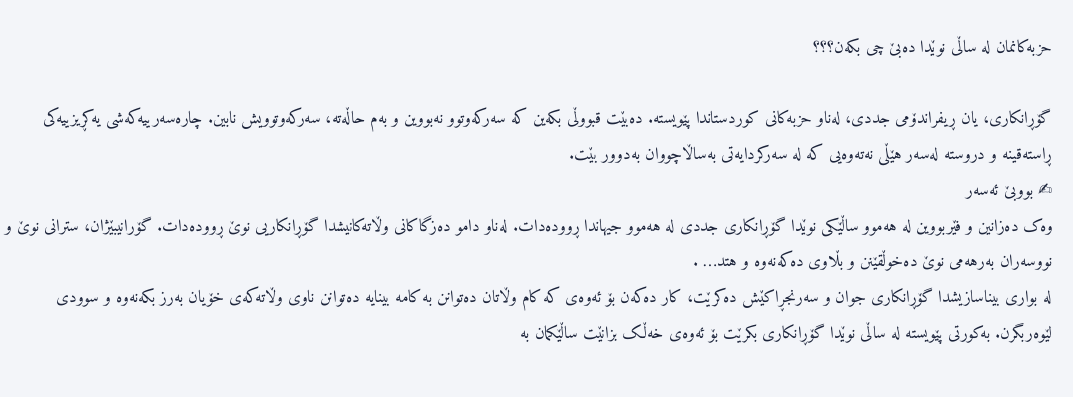حزبەکانمان لە ساڵی نوێدا دەبێ چی بکەن؟؟؟

گۆڕانکاری، یان ڕیفراندۆمی جددی، لەناو حزبەکانی کوردستاندا پێویستە. دەبێت قبووڵی بکەین کە سەرکەوتوو نەبووین و بەم حاڵەتە، سەرکەوتوویش نابین. چارەسەرییەکەشی یەکڕیزییەکی ڕاستەقینە و دروستە لەسەر هێڵی نەتەوەیی کە لە سەرکردایەتی بەساڵاچووان بەدوور بێت.
✍ بووبێ ئەسەر
وەک دەزانین و فێربووین لە هەموو ساڵێکی نوێدا گۆڕانکاری جددی لە هەموو جیهاندا ڕوودەدات. لەناو دامو دەزگاکانی وڵاتەکانیشدا گۆڕانکاریی نوێ ڕوودەدات. گۆرانیبێژان، سترانی نوێ و نووسەران بەرهەمی نوێ دەخوڵقێنن و بڵاوی دەکەنەوە و هتد… .
لە بواری بیناسازیشدا گۆڕانکاری جوان و سەرنجڕاکێش دەکرێت، کار دەکەن بۆ ئەوەی کە کام وڵاتان دەتوانن بە کامە بینایە دەتوانن ناوی وڵاتەکەی خۆیان بەرز بکەنەوە و سوودی لێوەربگرن. بەکورتی پێویستە لە ساڵی نوێدا گۆڕانکاری بکرێت بۆ ئەوەی خەڵک بزانێت ساڵێکمان بە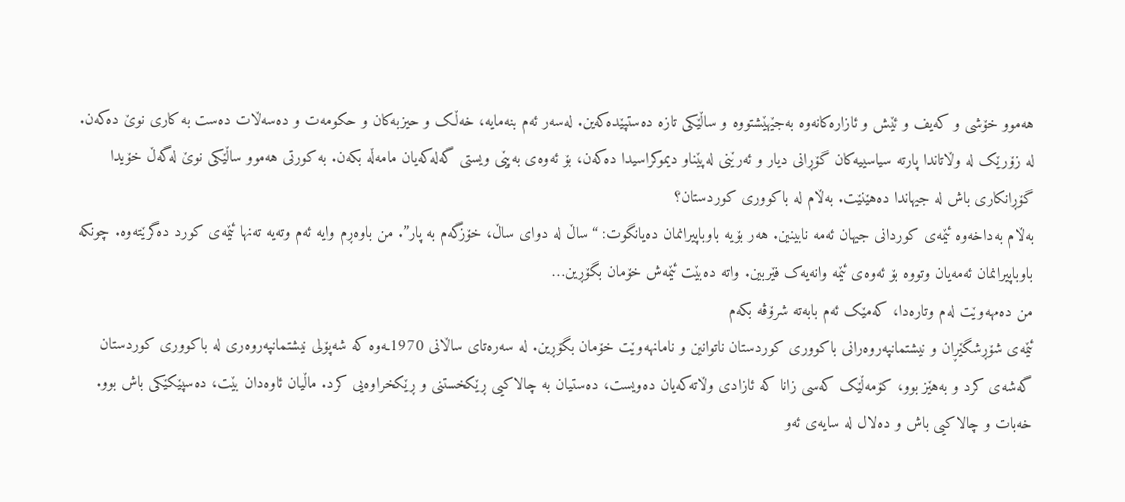هەموو خۆشی و کەیف و ئێش و ئازارەکانەوە بەجێهێشتووە و ساڵێکی تازە دەستپێدەکەین. لەسەر ئەم بنەمایە، خەڵک و حیزبەکان و حکومەت و دەسەڵات دەست بە کاری نوێ دەکەن.
لە زۆرێک لە وڵاتاندا پارتە سیاسییەکان گۆڕانی دیار و ئەرێنی لەپێناو دیموکراسیدا دەکەن، بۆ ئەوەی بەپێی ویستی گەلەکەیان مامەڵە بکەن. بە کورتی هەموو ساڵێکی نوێ لەگەڵ خۆیدا گۆڕانکاری باش لە جیهاندا دەهێنێت. بەڵام لە باکووری کوردستان؟
بەڵام بەداخەوە ئێمەی کوردانی جیهان ئەمە نابینین. هەر بۆیە باوباپیرانمان دەیانگوت: “ساڵ لە دوای ساڵ، خۆزگەم بە پار”. من باوەڕم وایە ئەم وتەیە تەنها ئێمەی کورد دەگرێتەوە. چونکە باوباپیرانمان ئەمەیان وتووە بۆ ئەوەی ئێمە وانەیەک فێربین. واتە دەبێت ئێمەش خۆمان بگۆڕین…
من دەمهەوێت لەم وتارەدا، کەمێک ئەم بابەتە شرۆڤە بکەم
ئێمەی شۆڕشگێڕان و نیشتمانپەروەرانی باکووری کوردستان ناتوانین و نامانهەوێت خۆمان بگۆڕین. لە سەرەتای ساڵانی 1970ـەوە کە شەپۆلی نیشتمانپەروەری لە باکووری کوردستان گەشەی کرد و بەهێز بوو، کۆمەڵێک کەسی زانا کە ئازادی وڵاتەکەیان دەویست، دەستیان بە چالاکیی ڕێکخستنی و ڕێکخراوەیی کرد. ماڵیان ئاوەدان بێت، دەسپێکێکی باش بوو. خەبات و چالاکیی باش و دەلال لە سایەی ئەو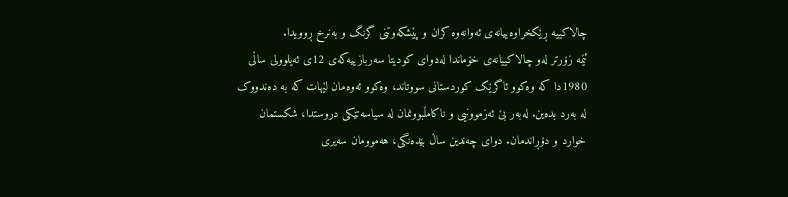چالاکییە ڕێکخراوەییانەی ئەوانەوە کران و پێشکەوتنی گرنگ و بەنرخ ڕوویدا.
ئێمە زۆرتر لەو چالاکییانەی خۆماندا لەدوای کودیتا سەربازییەکەی 12ی ئەیلوولی ساڵی 1980دا کە وەکوو ئاگرێک کوردستانی سووتاند، وەکوو ئەوەمان لێهات کە بە دەندووک لە بەرد بدەین. لەبەر بێ ئەزموونیی و ناکامڵبوونمان لە سیاسەتێکی دروستدا، شکستمان خوارد و دۆڕاندمان. دوای چەندین ساڵ بێدەنگی، هەموومان سەیری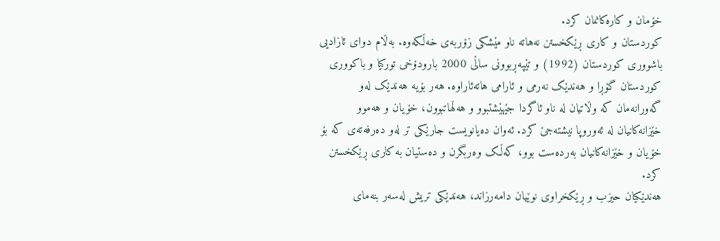خۆمان و کارەکانمان کرد.
کوردستان و کاری ڕێکخستن نەهاتە ناو مێشکی زۆربەی خەڵکەوە. بەڵام دوای ئازادیی باشووری کوردستان (1992) و تێپەڕبوونی ساڵی 2000 بارودۆخی تورکیا و باکووری کوردستان گۆڕا و هەندێک نەرمی و ئارامی هاتەئاراوە. هەر بۆیە هەندێک لەو گەورانەمان کە وڵاتیان لە ناو ئاگردا جێهێشتبوو و هەڵهاتبوون، خۆیان و هەموو خێزانەکانیان لە ئەوروپا نیشتەجێ کرد. ئەوان دەیانویست جارێکی تر لەو دەرفەتەی کە بۆ خۆیان و خێزانەکانیان بەردەست بوو، کەڵک وەربگرن و دەستیان بە کاری ڕێکخستن کرد.
هەندێکیان حیزب و ڕێکخراوی نوێیان دامەرزاند، هەندێکی تریش لەسەر بنەمای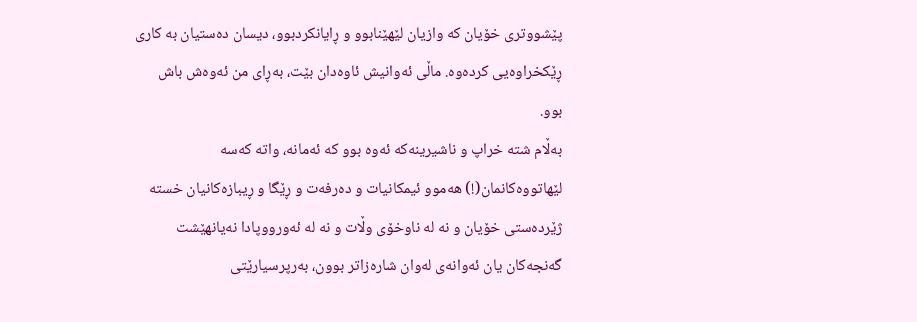پێشووتری خۆیان کە وازیان لێهێنابوو و ڕایانکردبوو، دیسان دەستیان بە کاری ڕێکخراوەیی کردەوە. ماڵی ئەوانیش ئاوەدان بێت، بەڕای من ئەوەش باش بوو.
بەڵام شتە خراپ و ناشیرینەکە ئەوە بوو کە ئەمانە، واتە کەسە لێهاتووەکانمان(!) هەموو ئیمکانیات و دەرفەت و ڕێگا و ڕیبازەکانیان خستە ژێردەستی خۆیان و نە لە ناوخۆی وڵات و نە لە ئەورووپادا نەیانهێشت گەنجەکان یان ئەوانەی لەوان شارەزاتر بوون، بەرپرسیارێتی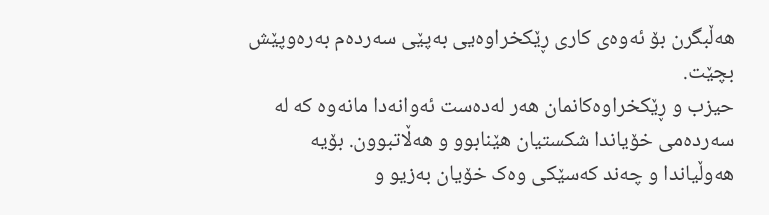هەڵبگرن بۆ ئەوەی کاری ڕێکخراوەیی بەپێی سەردەم بەرەوپێش بچێت.
حیزب و ڕێکخراوەکانمان هەر لەدەست ئەوانەدا مانەوە کە لە سەردەمی خۆیاندا شکستیان هێنابوو و هەڵاتبوون. بۆیە هەوڵیاندا و چەند کەسێکی وەک خۆیان بەزیو و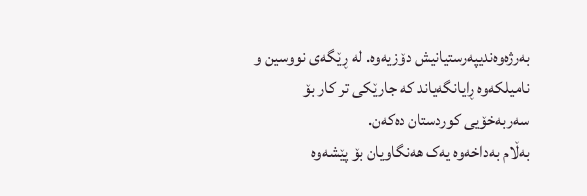بەرژەوەندیپەرستیانیش دۆزیەوە. لە ڕێگەی نووسین و نامیلکەوە ڕایانگەیاند کە جارێکی تر کار بۆ سەربەخۆیی کوردستان دەکەن.
بەڵام بەداخەوە یەک هەنگاویان بۆ پێشەوە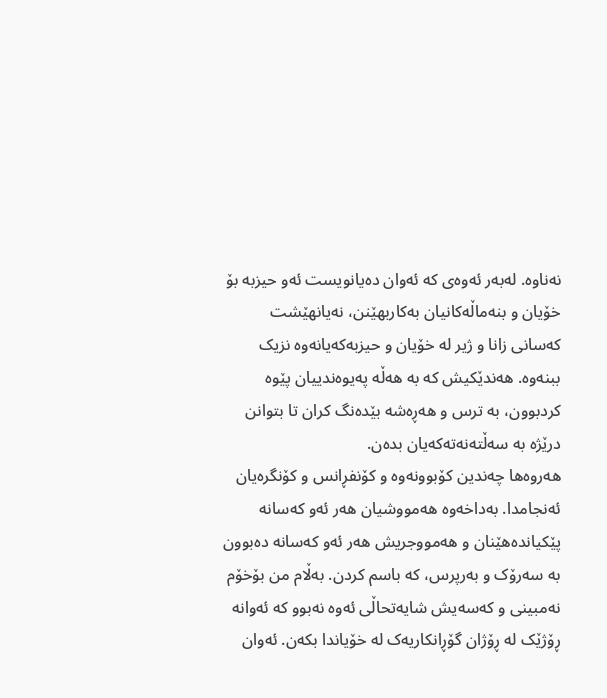نەناوە. لەبەر ئەوەی کە ئەوان دەیانویست ئەو حیزبە بۆ خۆیان و بنەماڵەکانیان بەکاربهێنن، نەیانهێشت کەسانی زانا و ژیر لە خۆیان و حیزبەکەیانەوە نزیک ببنەوە. هەندێکیش کە بە هەڵە پەیوەندییان پێوە کردبوون، بە ترس و هەڕەشە بێدەنگ کران تا بتوانن درێژە بە سەڵتەنەتەکەیان بدەن.
هەروەها چەندین کۆبوونەوە و کۆنفڕانس و کۆنگرەیان ئەنجامدا. بەداخەوە هەمووشیان هەر ئەو کەسانە پێکیاندەهێنان و هەمووجریش هەر ئەو کەسانە دەبوون بە سەرۆک و بەرپرس، کە باسم کردن. بەڵام من بۆخۆم نەمبینی و کەسەیش شایەتحاڵی ئەوە نەبوو کە ئەوانە ڕۆژێک لە ڕۆژان گۆڕانکاریەک لە خۆیاندا بکەن. ئەوان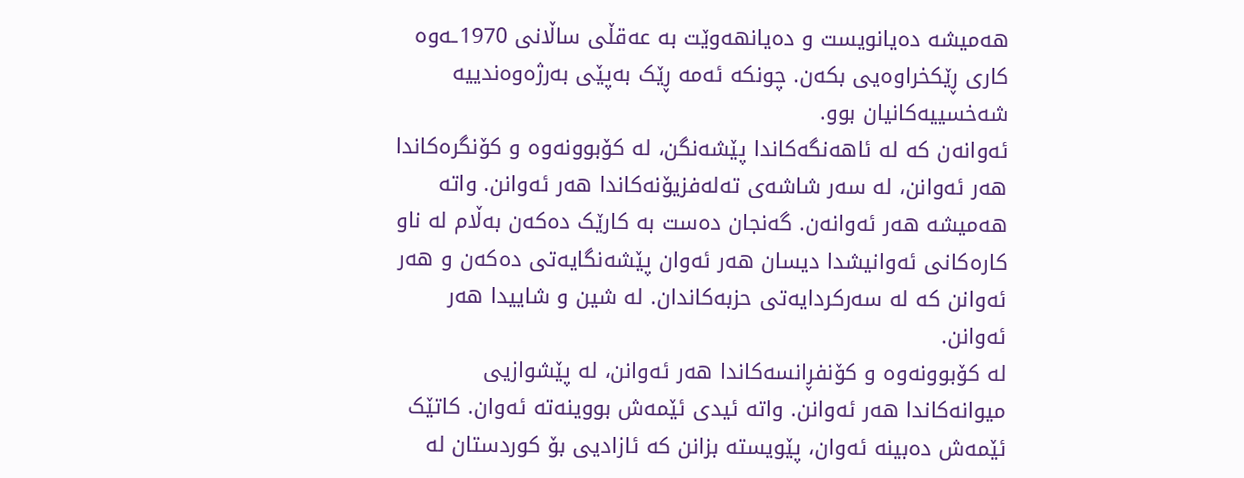هەمیشە دەیانویست و دەیانهەوێت بە عەقڵی ساڵانی 1970ـەوە کاری ڕێکخراوەیی بکەن. چونکە ئەمە ڕێک بەپێی بەرژەوەندییە شەخسییەکانیان بوو.
ئەوانەن کە لە ئاهەنگەکاندا پێشەنگن، لە کۆبوونەوە و کۆنگرەکاندا هەر ئەوانن، لە سەر شاشەی تەلەفزیۆنەکاندا هەر ئەوانن. واتە هەمیشە هەر ئەوانەن. گەنجان دەست بە کارێک دەکەن بەڵام لە ناو کارەکانی ئەوانیشدا دیسان هەر ئەوان پێشەنگایەتی دەکەن و هەر ئەوانن کە لە سەرکردایەتی حزبەکاندان. لە شین و شاییدا هەر ئەوانن.
لە کۆبوونەوە و کۆنفڕانسەکاندا هەر ئەوانن، لە پێشوازیی میوانەکاندا هەر ئەوانن. واتە ئیدی ئێمەش بووینەتە ئەوان. کاتێک ئێمەش دەبینە ئەوان، پێویستە بزانن کە ئازادیی بۆ کوردستان لە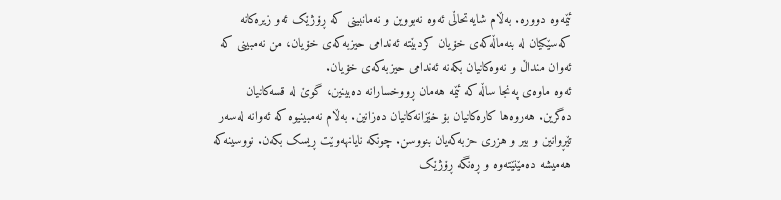ئێمەوە دوورە. بەڵام شایەتحاڵی ئەوە نەبووین و نەمانبینی کە ڕۆژێک ئەو زیرەکانە کەسێکیان لە بنەماڵەکەی خۆیان کردبێتە ئەندامی حیزبەکەی خۆیان، من نەمبینی کە ئەوان منداڵ و نەوەکانیان بکەنە ئەندامی حیزبەکەی خۆیان.
ئەوە ماوەی پەنجا ساڵە کە ئێمە هەمان ڕووخسارانە دەبینین، گوێ لە قسەکانیان دەگرین. هەروەها کارەکانیان بۆ خێزانەکانیان دەزانین. بەڵام نەمبینیوە کە ئەوانە لەسەر تێڕوانین و بیر و هزری حزبەکەیان بنووسن. چونکە نایانهەوێت ڕیسک بکەن. نووسینەکە هەمیشە دەمێنێتەوە و ڕەنگە ڕۆژێک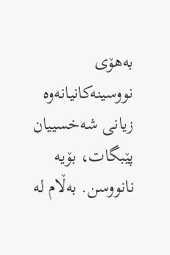بەهۆی نووسینەکانیانەوە زیانی شەخسییان پێبگات، بۆیە نانووسن. بەڵام لە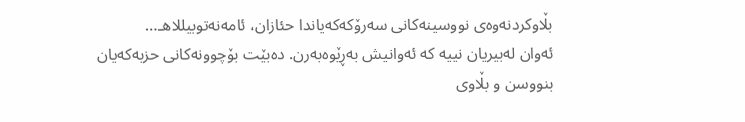بڵاوکردنەوەی نووسینەکانی سەرۆکەکەیاندا حئازان، ئامەنەتوبیللاهـ…
ئەوان لەبیریان نییە کە ئەوانیش بەڕێوەبەرن. دەبێت بۆچوونەکانی حزبەکەیان بنووسن و بڵاوی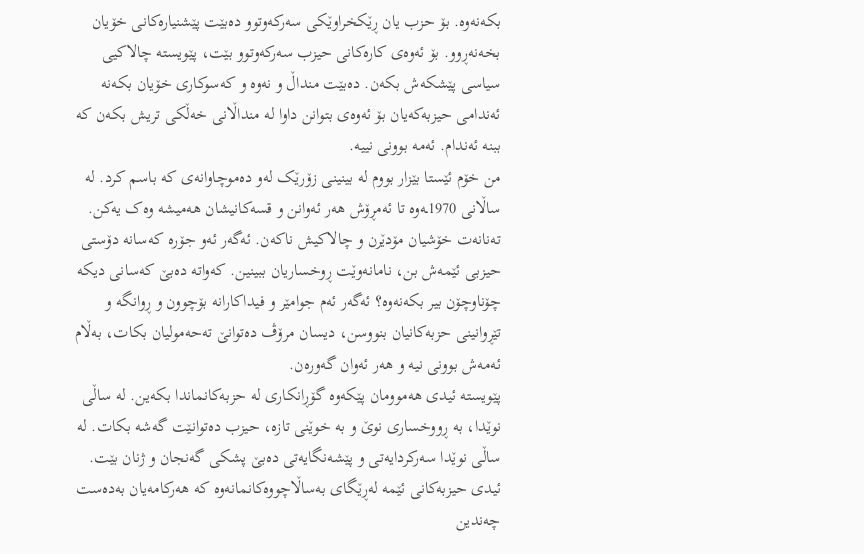بکەنەوە. بۆ حزب یان ڕێکخراوێکی سەرکەوتوو دەبێت پێشنیارەکانی خۆیان بخەنەڕوو. بۆ ئەوەی کارەکانی حیزب سەرکەوتوو بێت، پێویستە چالاکیی سیاسی پێشکەش بکەن. دەبێت منداڵ و نەوە و کەسوکاری خۆیان بکەنە ئەندامی حیزبەکەیان بۆ ئەوەی بتوانن داوا لە منداڵانی خەڵکی تریش بکەن کە ببنە ئەندام. ئەمە بوونی نییە.
من خۆم ئێستا بێزار بووم لە بینینی زۆرێک لەو دەموچاوانەی کە باسم کرد. لە ساڵانی 1970ـەوە تا ئەمڕۆش هەر ئەوانن و قسەکانیشان هەمیشە وەک یەکن. تەنانەت خۆشیان مۆدێرن و چالاکیش ناکەن. ئەگەر ئەو جۆرە کەسانە دۆستی حیزبی ئێمەش بن، نامانەوێت ڕوخساریان ببینین. کەواتە دەبێ کەسانی دیکە چۆناوچۆن بیر بکەنەوە؟ ئەگەر ئەم جوامێر و فیداکارانە بۆچوون و ڕوانگە و تێڕوانینی حزبەکانیان بنووسن، دیسان مرۆڤ دەتوانێ تەحەمولیان بکات، بەڵام ئەمەش بوونی نیە و هەر ئەوان گەورەن.
پێویستە ئیدی هەموومان پێکەوە گۆڕانکاری لە حزبەکانماندا بکەین. لە ساڵی نوێدا، بە ڕووخساری نوێ و بە خوێنی تازە، حیزب دەتوانێت گەشە بکات. لە ساڵی نوێدا سەرکردایەتی و پێشەنگایەتی دەبێ پشکی گەنجان و ژنان بێت. ئیدی حیزبەکانی ئێمە لەڕێگای بەساڵاچووەکانمانەوە کە هەرکامەیان بەدەست چەندین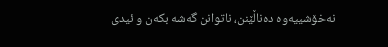نەخۆشییەوە دەناڵێنن، ناتوانن گەشە بکەن و ئیدی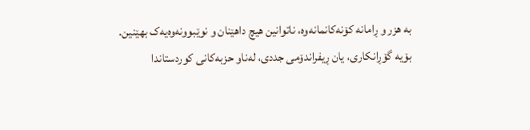بە هزر و ڕامانە کۆنەکانمانەوە، ناتوانین هیچ داهێنان و نوێبوونەوەیەک بهێنین.
بۆیە گۆڕانکاری، یان ڕیفراندۆمی جددی، لەناو حزبەکانی کوردستاندا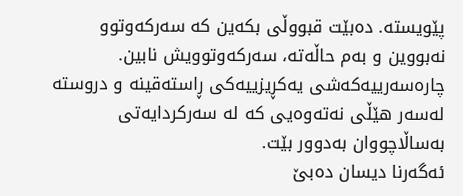پێویستە. دەبێت قبووڵی بکەین کە سەرکەوتوو نەبووین و بەم حاڵەتە، سەرکەوتوویش نابین. چارەسەرییەکەشی یەکڕیزییەکی ڕاستەقینە و دروستە لەسەر هێڵی نەتەوەیی کە لە سەرکردایەتی بەساڵاچووان بەدوور بێت.
ئەگەرنا دیسان دەبێ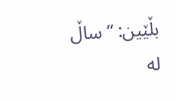بڵێین: “ساڵ لە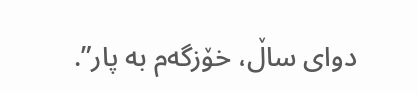دوای ساڵ، خۆزگەم بە پار”.